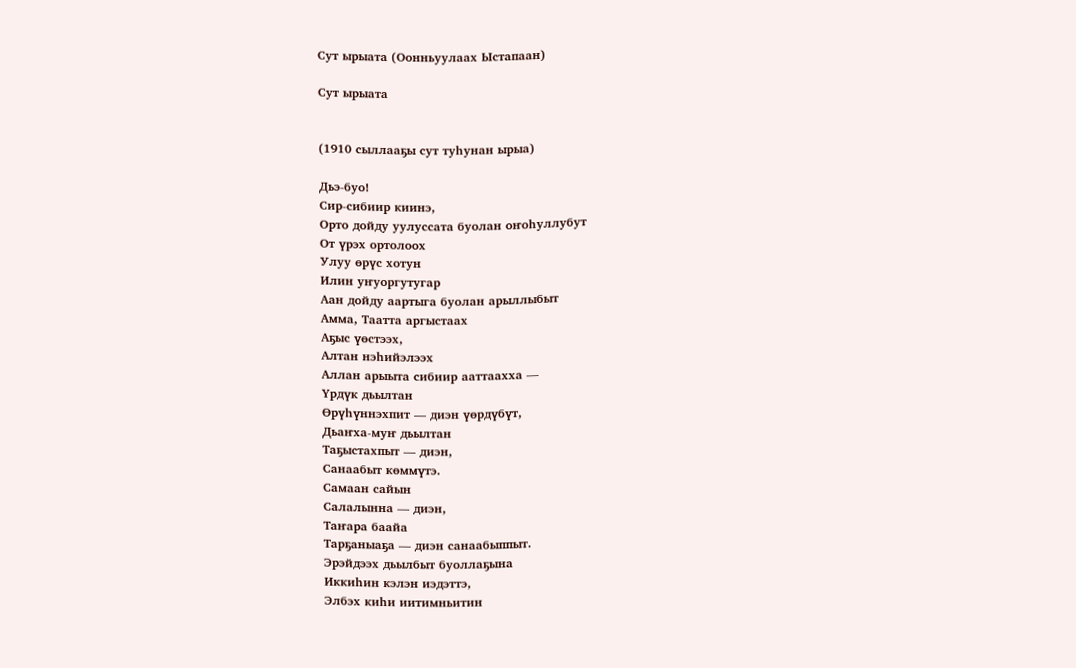Сут ырыата (Оонньуулаах Ыстапаан)

Сут ырыата


(1910 сыллааҕы сут туһунан ырыа)

Дьэ-буо!
Сир-сибиир киинэ,
Орто дойду уулуссата буолан оҥоһуллубут
От үрэх ортолоох
Улуу өрүс хотун
Илин уҥуоргутугар
Аан дойду аартыга буолан арыллыбыт
Амма, Таатта аргыстаах
Аҕыс үөстээх,
Алтан нэһийэлээх
Аллан арыыта сибиир ааттаахха —
Үрдүк дьылтан
Өрүһүннэхпит — диэн үөрдүбүт,
Дьаҥха-муҥ дьылтан
Таҕыстахпыт — диэн,
Санаабыт көммүтэ.
Самаан сайын
Салалынна — диэн,
Таҥара баайа
Тарҕаныаҕа — диэн санаабыппыт.
Эрэйдээх дьылбыт буоллаҕына
Иккиһин кэлэн иэдэттэ,
Элбэх киһи иитимньитин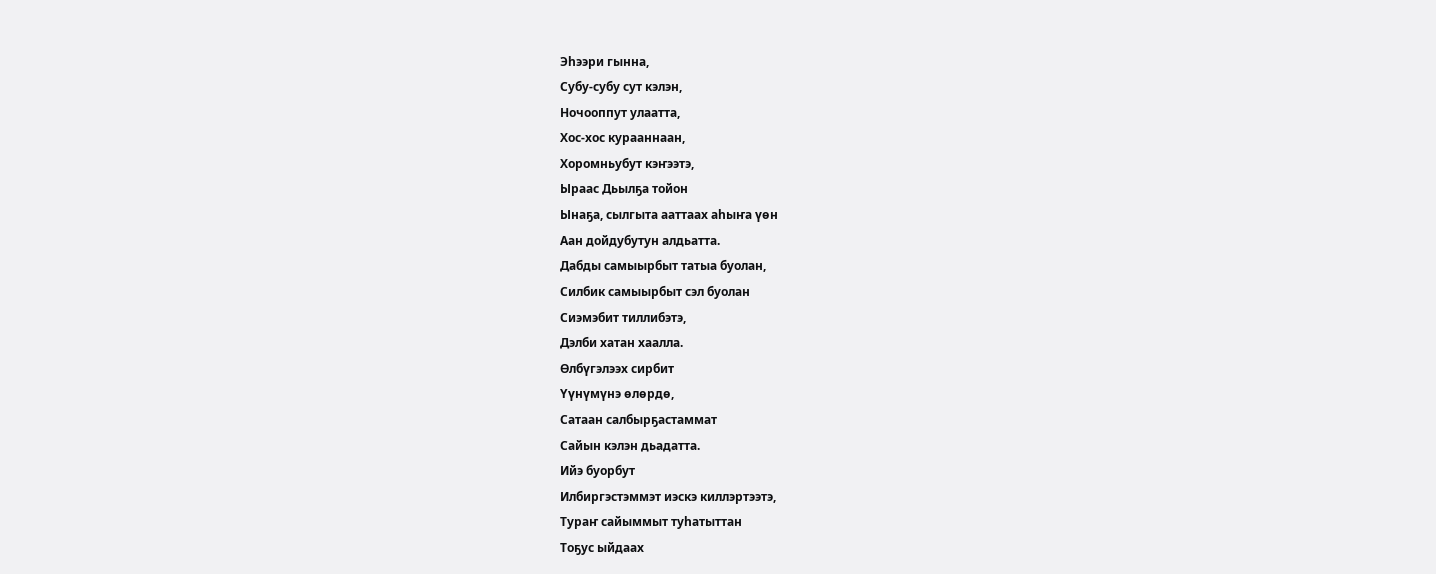Эһээри гынна,
Субу-субу сут кэлэн,
Ночооппут улаатта,
Хос-хос курааннаан,
Хоромньубут кэҥээтэ,
Ыраас Дьылҕа тойон
Ынаҕа, сылгыта ааттаах аһыҥа үөн
Аан дойдубутун алдьатта.
Дабды самыырбыт татыа буолан,
Силбик самыырбыт сэл буолан
Сиэмэбит тиллибэтэ,
Дэлби хатан хаалла.
Өлбүгэлээх сирбит
Үүнүмүнэ өлөрдө,
Сатаан салбырҕастаммат
Сайын кэлэн дьадатта.
Ийэ буорбут
Илбиргэстэммэт иэскэ киллэртээтэ,
Тураҥ сайыммыт туһатыттан
Тоҕус ыйдаах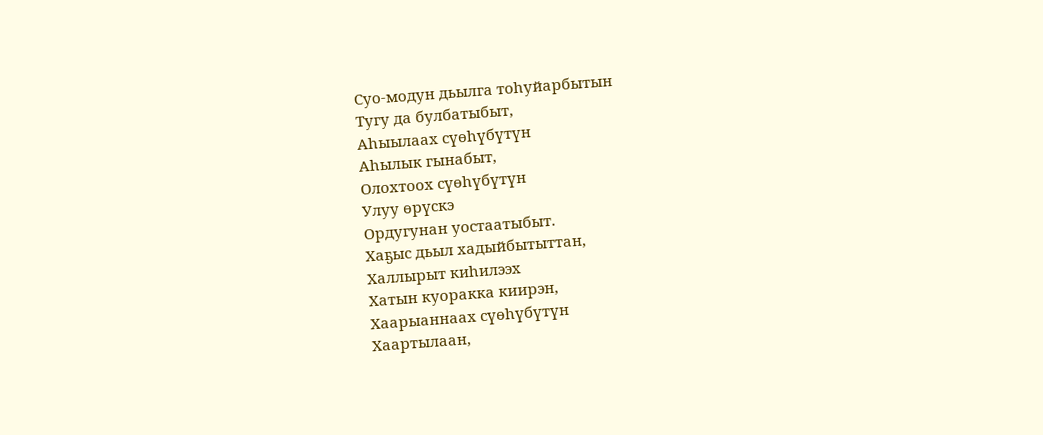Суо-модун дьылга тоһуйарбытын
Тугу да булбатыбыт,
Аһыылаах сүөһүбүтүн
Аһылык гынабыт,
Олохтоох сүөһүбүтүн
Улуу өрүскэ
Ордугунан уостаатыбыт.
Хаҕыс дьыл хадыйбытыттан,
Халлырыт киһилээх
Хатын куоракка киирэн,
Хаарыаннаах сүөһүбүтүн
Хаартылаан,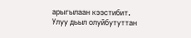арыгылаан кээстибит.
Улуу дьыл олуйбутуттан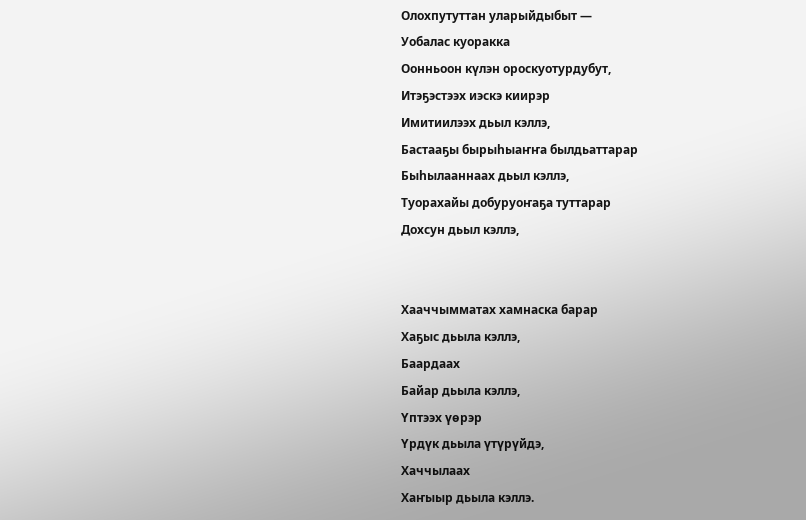Олохпутуттан уларыйдыбыт —
Уобалас куоракка
Оонньоон күлэн ороскуотурдубут,
Итэҕэстээх иэскэ киирэр
Имитиилээх дьыл кэллэ,
Бастааҕы бырыһыаҥҥа былдьаттарар
Быһылааннаах дьыл кэллэ,
Туорахайы добуруоҥаҕа туттарар
Дохсун дьыл кэллэ,


Хааччымматах хамнаска барар
Хаҕыс дьыла кэллэ,
Баардаах
Байар дьыла кэллэ,
Үптээх үөрэр
Үрдүк дьыла үтүрүйдэ,
Хаччылаах
Хаҥыыр дьыла кэллэ.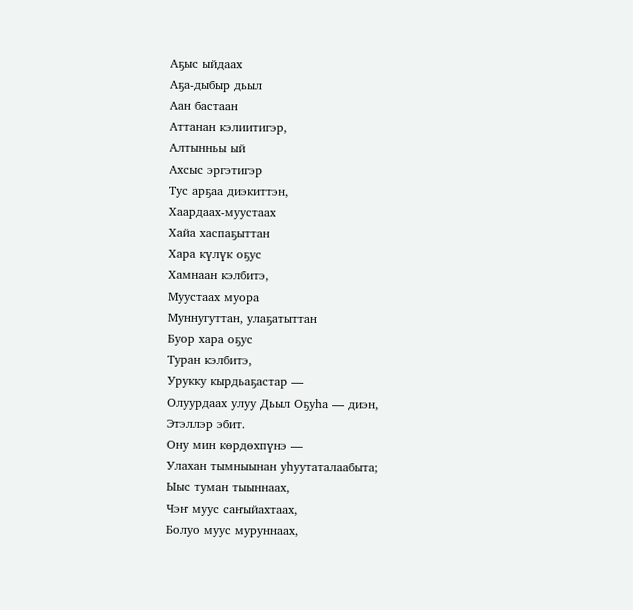Аҕыс ыйдаах
Аҕа-дыбыр дьыл
Аан бастаан
Аттанан кэлиитигэр,
Алтынньы ый
Ахсыс эргэтигэр
Тус арҕаа диэкиттэн,
Хаардаах-муустаах
Хайа хаспаҕыттан
Хара күлүк оҕус
Хамнаан кэлбитэ,
Муустаах муора
Муннугуттан, улаҕатыттан
Буор хара оҕус
Туран кэлбитэ,
Урукку кырдьаҕастар —
Олуурдаах улуу Дьыл Оҕуһа — диэн,
Этэллэр эбит.
Ону мин көрдөхпүнэ —
Улахан тымныынан уһуутаталаабыта;
Ыыс туман тыыннаах,
Чэҥ муус саҥыйахтаах,
Болуо муус муруннаах,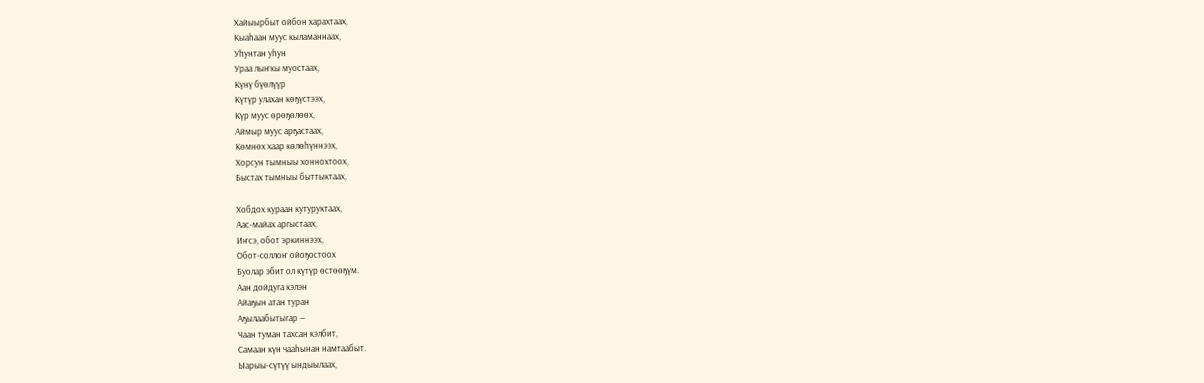Хайыырбыт ойбон харахтаах,
Кыаһаан муус кыламаннаах,
Уһунтан уһун
Ураа лыҥкы муостаах,
Күнү бүөлүүр
Күтүр улахан көҕүстээх,
Күр муус өрөҕөлөөх,
Аймыр муус арҕастаах,
Көмнөх хаар көлөһүннээх,
Хорсун тымныы хоннохтоох,
Быстах тымныы быттыктаах,

Хобдох кураан кутуруктаах,
Аас-майах аргыстаах,
Иҥсэ, обот эркиннээх,
Обот-соллоҥ ойоҕостоох
Буолар эбит ол күтүр өстөөҕүм.
Аан дойдуга кэлэн
Айаҕын атан туран
Аҕылаабытыгар —
Чаан туман тахсан кэлбит,
Самаан күн чааһынан намтаабыт.
Ыарыы-сүтүү ындыылаах,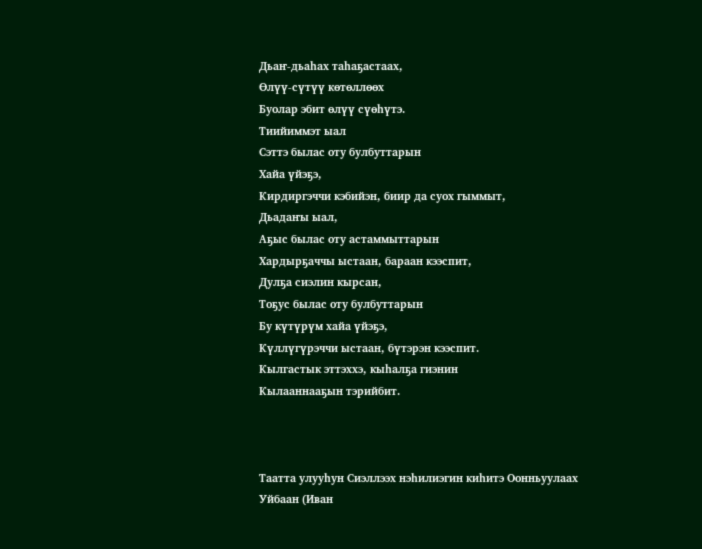Дьаҥ-дьаһах таһаҕастаах,
Өлүү-сүтүү көтөллөөх
Буолар эбит өлүү сүөһүтэ.
Тиийиммэт ыал
Сэттэ былас оту булбуттарын
Хайа үйэҕэ,
Кирдиргэччи кэбийэн, биир да суох гыммыт,
Дьадаҥы ыал,
Аҕыс былас оту астаммыттарын
Хардырҕаччы ыстаан, бараан кээспит,
Дулҕа сиэлин кырсан,
Тоҕус былас оту булбуттарын
Бу күтүрүм хайа үйэҕэ,
Күллүгүрэччи ыстаан, бүтэрэн кээспит.
Кылгастык эттэххэ, кыһалҕа гиэнин
Кылааннааҕын тэрийбит.



Таатта улууһун Сиэллээх нэһилиэгин киһитэ Оонньуулаах Уйбаан (Иван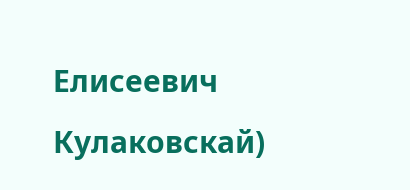Елисеевич Кулаковскай)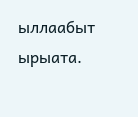ыллаабыт ырыата.